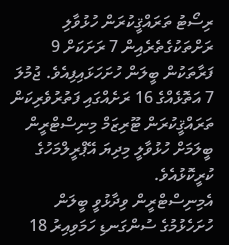ރިސޯޓު ތަރައްޤީކުރަން ހުޅުވާލި ރަށްތަކުގެތެރެއިން 7 ރަށަކަށް 9 ފަރާތަކުން ބީލަން ހުށަހަޅައިފިއެވެ. ޖުމުލަ 7 އަތޮޅެއްގެ 16 ރަށެއްގައި ފަތުރުވެރިކަން ތަރައްޤީކުރަން ޓޫރިޒަމް މިނިސްޓްރީން ބީލަމަށް ހުޅުވާލީ މިދިޔަ އޭޕްރީލްމަހުގެ ކުރީކޮޅުއެވެ.
އެމިނިސްޓްރީން ވިދާޅުވީ ބީލަން ހުށަހެޅުމުގެ ސުންގަނޑި ހަމަވިއިރު 18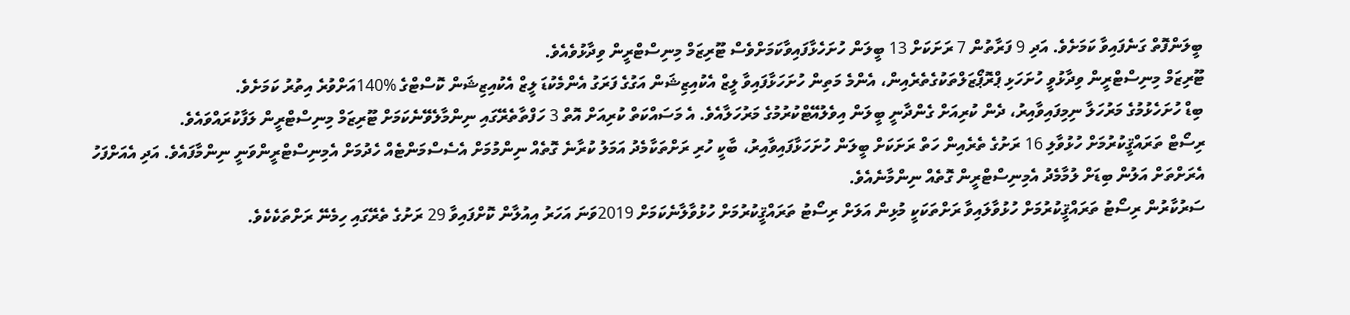ބީލަންފޮތް ގަނެފައިވާ ކަމަށެވެ. އަދި 9 ފަރާތުން 7 ރަށަކަށް 13 ބީލަން ހުށަހެޅާފައިވާކަމަށްވެސް ޓޫރިޒަމް މިނިސްޓްރީން ވިދާޅުވެއެވެ.
ޓޫރިޒަމް މިނިސްޓްރީން ވިދާޅުވީ ހުށަހަޅި ޕްރޮޕޯޒަލްތަކުގެތެރެއިން، އެންމެ މަތިން ހުށަހަޅާފައިވާ ލީޒް އެކުއިޒިޝަން އަގުގެ ފަރަގު އެންމެކުޑަ ލީޒް އެކުއިޒިޝަން ކޮސްޓްގެ %140އަށްވުރެ އިތުރު ކަމަށެވެ.
ބިޑް ހުށަހެޅުމުގެ މަރުހަލާ ނިމިފައިވާއިރު، ދެން ކުރިއަށް ގެންދާނީ ބީލަން އިވެލުއޭޓްކުރުމުގެ މަރުހަލާއެވެ. އެ މަސައްކަތް ކުރިއަށް އޮތް 3 ހަފްތާތެރޭގައި ނިންމާލެވޭނެކަމަށް ޓޫރިޒަމް މިނިސްޓްރީން ލަފާކުރައްވައެވެ.
ރިސޯޓް ތަރައްޤީކުރުމަށް ހުޅުވާލި 16 ރަށުގެ ތެރެއިން ހަތް ރަށަކަށް ބީލަން ހުށަހަޅާފައިވާއިރު، ބާކީ ހުރި ރަށްތަކާމެދު އަމަލު ކުރާނެ ގޮތެއް ނިންމުމަށް އެސެސްމަންޓެއް ހެދުމަށް އެމިނިސްޓްރީންވަނީ ނިންމާފައެވެ. އަދި އެއަށްފަހު އެރަށްތަށް އަލުން ބިޑަށް ލުމާމެދު އެމިނިސްޓްރީން ގޮތެއް ނިންމާނެއެވެ.
ސަރުކާރުން ރިސޯޓު ތަރައްޤީކުރުމަށް ހުޅުވާލައިވާ ރަށްތަކަކީ މުޅިން އަލަށް ރިސޯޓު ތަރައްޤީކުރުމަށް ހުޅުވާލާނެކަމަށް 2019ވަނަ އަހަރު އިއުލާން ކޮށްފައިވާ 29 ރަށުގެ ތެރޭގައި ހިމެނޭ ރަށްތަކެކެވެ.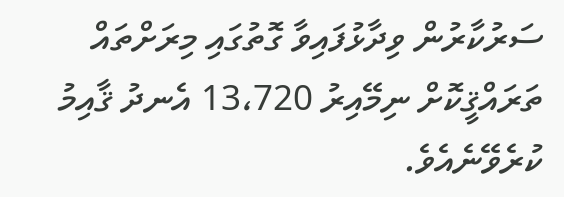ސަރުކާރުން ވިދާޅުފައިވާ ގޮތުގައި މިރަށްތައް ތަރައްޤީކޮށް ނިމޭއިރު 13،720 އެނދު ޤާއިމު ކުރެވޭނެއެވެ.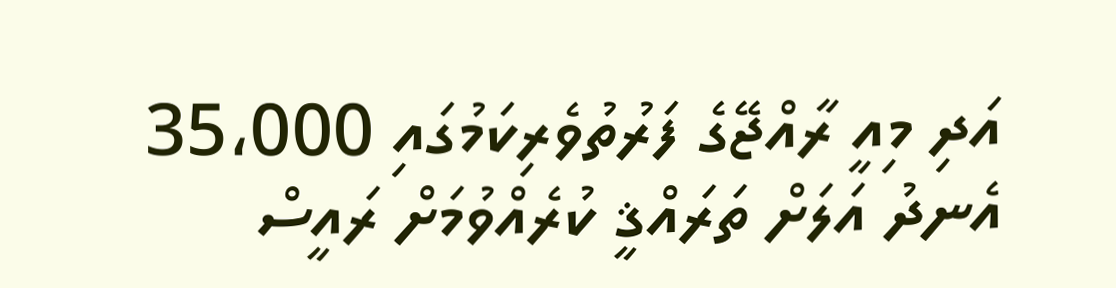އަދި މިއީ ރާއްޖޭގެ ފަރުތުވެރިކަމުގައި 35،000 އެނދު އަލަށް ތަރައްޤީ ކުރެއްވުމަށް ރައީސް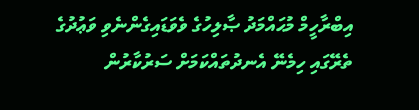އިބްރާހީމް މުޙައްމަދު ޞާލިހުގެ ވެވަޑައިގެންނެވި ވަޢުދުގެ ތެރޭގައި ހިމެނޭ އެނދުތައްކަމަށް ސަރުކާރުން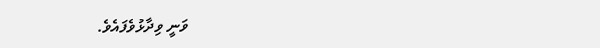ވަނީ ވިދާޅުވެފައެވެ.